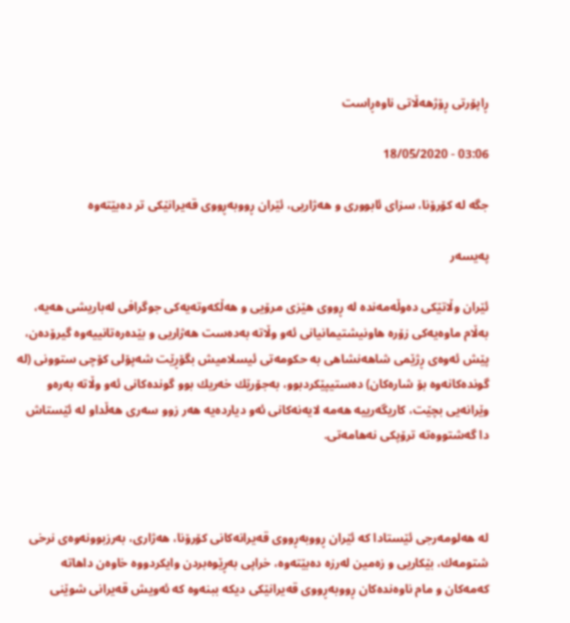ڕاپۆرتی ڕۆژهەڵاتی ناوەڕاست

03:06 - 18/05/2020

جگە لە کۆرۆنا، سزای ئابووری و هەژاریی، ئێران ڕووبەڕووی قەیرانێکی تر دەبێتەوە‌

پەیسەر

ئێران وڵاتێكی دەوڵەمەندە لە ڕووی هێزی مرۆیی و هەڵكەوتەیەكی جوگرافی لەباریشی هەیە، بەڵام ماوەیەكی زۆرە هاونیشتیمانیانی ئەو وڵاتە بەدەست هەژاریی و بێدەرەتانییەوە گیرۆدەن، پێش ئەوەی ڕژێمی شاهەنشاهی بە حكومەتی ئیسلامیش بگۆڕێت شەپۆلی كۆچی ستوونی (لە گوندەكانەوە بۆ شارەكان) دەستیپێكردبوو، بەجۆرێك خەریك بوو گوندەكانی ئەو وڵاتە بەرەو وێرانەیی بچێت، كاریگەرییە هەمە لایەنەكانی ئەو دیاردەیە هەر زوو سەری هەڵداو لە ئێستاش دا گەشتووەتە ترۆپكی نەهامەتی.



لە هەلومەرجی ئێستادا کە ئێران ڕووبەڕووی قەیرانەکانی کۆرۆنا، هەژاری، بەرزبوونەوەی نرخی شتومەك، بێکاریی و زەمین لەرزە دەبێتەوە، خراپی بەڕێوەبردن وایکردووە خاوەن داهاتە کەمەکان و مام ناوەندەکان ڕووبەڕووی قەیرانێکی دیکە ببنەوە کە ئەویش قەیرانی شوێنی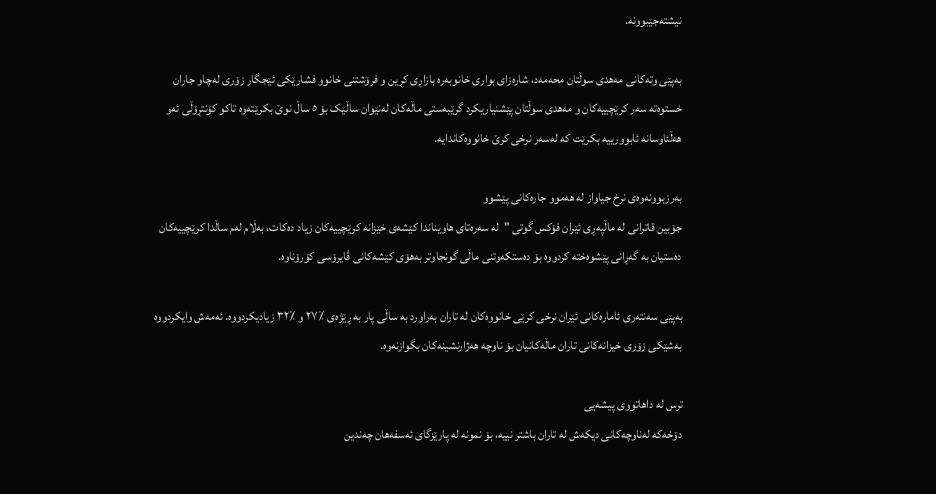نیشتەجێبوونە.

بەپێی وتەکانی مەهدی سوڵتان محەمەد، شارەزای بواری خانوبەرە بازاڕی کڕین و فرۆشتنی خانوو فشارێکی ئێجگار زۆری لەچاو جاران خستوەتە سەر کرێچییەکان و مەهدی سوڵتان پێشنیاریکرد گرێبەستی ماڵەکان لەنێوان ساڵێک بۆ ٥ ساڵ نوێ بکرێتەوە تاکو کۆنتڕۆڵی ئەو هەڵئاوسانە ئابوورییە بکرێت کە لەسەر نرخی کرێ خانووەکاندایە.

بەرزبوونەوەی نرخ جیاواز لە هەموو جارەکانی پێشوو
جۆبین قاترانی لە ماڵپەڕی ئێران فۆکس گوتی "لە سەرەتای هاویناندا کێشەی خێزانە کرێچییەکان زیاد دەکات، بەڵام لەم ساڵدا کرێچییەکان دەستیان بە گەڕانی پێشوەختە کردووە بۆ دەستکەوتنی ماڵی گونجاوتر بەهۆی کێشەکانی ڤایرۆسی کۆرۆناوە.

بەپێی سەنتەری ئامارەکانی ئێران نرخی کرێی خانووەکان لە تاران بەراورد بە ساڵی پار بە ڕێژەی ٪٢٧ و ٪٣٢ زیادیکردووە. ئەمەش وایکردووە بەشێکی زۆری خیزانەکانی تاران ماڵەکانیان بۆ ناوچە هەژارنشینەکان بگوازنەوە.

ترس لە داهاتووی پیشەیی
دۆخەکە لەناوچەکانی دیکەش لە تاران باشتر نییە، بۆ نمونە لە پارێزگای ئەسفەهان چەندین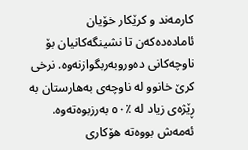کارمەند و کرێکار خۆیان ئامادەدەکەن تا نشینگەکانیان بۆ ناوچەکانی دەوروبەربگوازنەوە. نرخی کرێ خانوو لە ناوچەی بەهارستان بە ڕێژەی زیاد لە ٪٥٠ بەرزبوەتەوە. ئەمەش بووەتە هۆکاری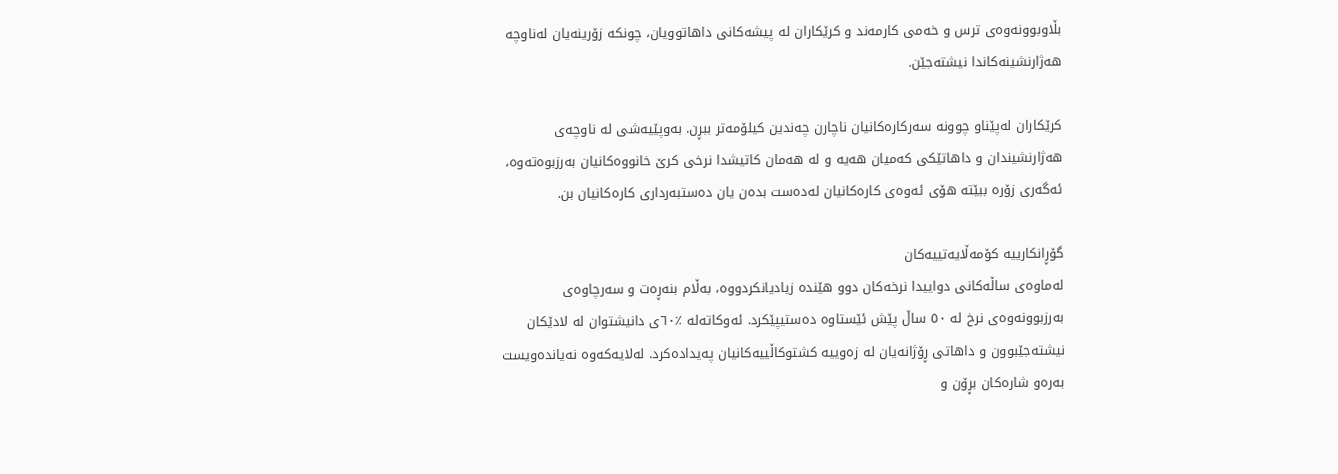بڵاوبوونەوەی ترس و خەمی کارمەند و کرێکاران لە پیشەکانی داهاتوویان، چونکە زۆرینەیان لەناوچە هەژارنشینەکاندا نیشتەجێن.

کرێکاران لەپێناو چوونە سەرکارەکانیان ناچارن چەندین کیلۆمەتر ببڕن. بەوپێیەشی لە ناوچەی هەژارنشیندان و داهاتێکی کەمیان هەیە و لە هەمان کاتیشدا نرخی کرێ خانووەکانیان بەرزبوەتەوە، ئەگەری زۆرە ببێتە هۆی ئەوەی کارەکانیان لەدەست بدەن یان دەستبەرداری کارەکانیان بن.

گۆڕانکارییە کۆمەڵایەتییەکان
لەماوەی ساڵەکانی دواییدا نرخەکان دوو هێندە زیادیانکردووە، بەڵام بنەڕەت و سەرچاوەی بەرزبوونەوەی نرخ لە ٥٠ ساڵ پێش ئێستاوە دەستیپێکرد. ئەوکاتەلە ٪٦٠ی دانیشتوان لە لادێکان نیشتەجێبوون و داهاتی ڕۆژانەیان لە زەوییە کشتوکاڵییەکانیان پەیدادەکرد. لەلایەکەوە نەیاندەویست بەرەو شارەکان بڕۆن و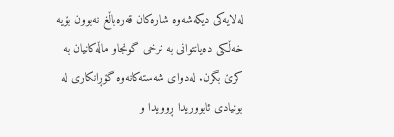لەلایەکی دیکەشەوە شارەکان قەرەباڵغ نەبوون بۆیە خەڵکی دەیانتوانی بە نرخی گونجاو ماڵەکانیان بە کرێ بگرن. لەدوای شەستەکانەوە گۆڕانکاری لە بونیادی ئابووریدا ڕوویدا و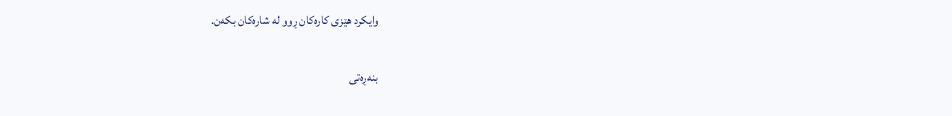وایکرد هێزی کارەکان ڕوو لە شارەکان بکەن.

بنەڕەتی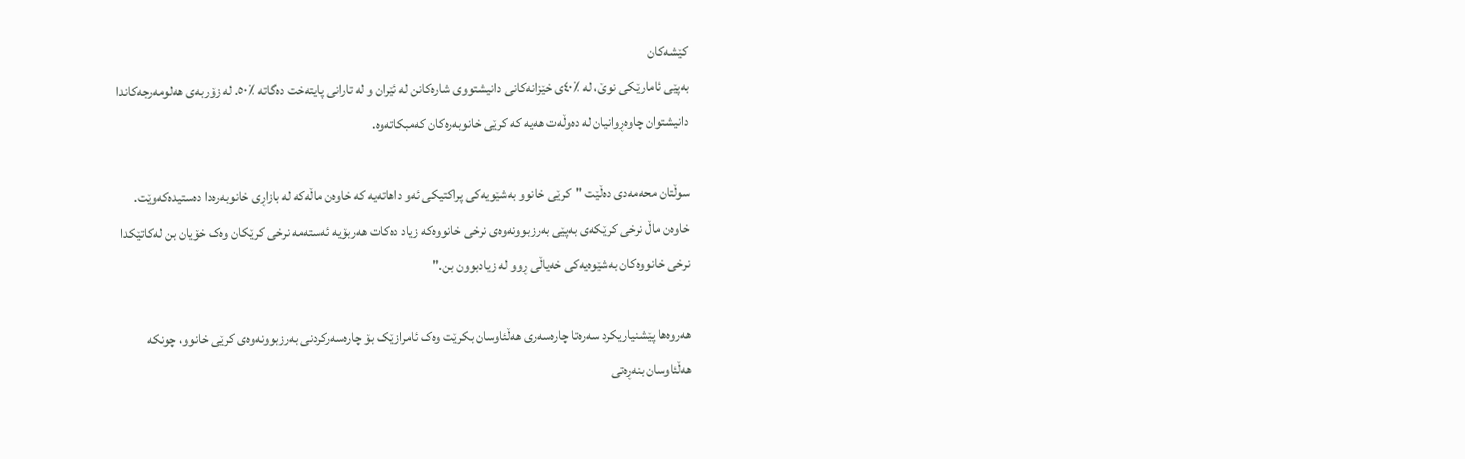کێشەکان
بەپێی ئامارێکی نوێ، لە ٪٤٠ی خێزانەکانی دانیشتووی شارەكانن لە ئێران و لە تارانی پایتەخت دەگاتە ٪٥٠. لە زۆربەی هەلومەرجەکاندا دانیشتوان چاوەڕوانیان لە دەوڵەت هەیە کە کرێی خانوبەرەکان کەمبکاتەوە.

سوڵتان محەمەدی دەڵێت "کرێی خانوو بەشێویەکی پراکتیکی ئەو داهاتەیە کە خاوەن ماڵەکە لە بازاڕی خانوبەرەدا دەستیدەکەوێت. خاوەن ماڵ نرخی کرێکەی بەپێی بەرزبوونەوەی نرخی خانووەکە زیاد دەکات هەربۆیە ئەستەمە نرخی کرێکان وەک خۆیان بن لەکاتێکدا نرخی خانووەکان بەشێوەیەکی خەیاڵی ڕوو لە زیادبوون بن."

هەروەها پێشنیاریکرد سەرەتا چارەسەری هەڵئاوسان بکرێت وەک ئامرازێک بۆ چارەسەرکردنی بەرزبوونەوەی کرێی خانوو، چونکە هەڵئاوسان بنەڕەتی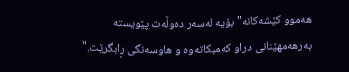هەموو کێشەکانە" بۆیە لەسەر دەوڵەت پێویستە بەرهەمهێنانی دراو کەمبکاتەوە و هاوسەنگی ڕابگرێت."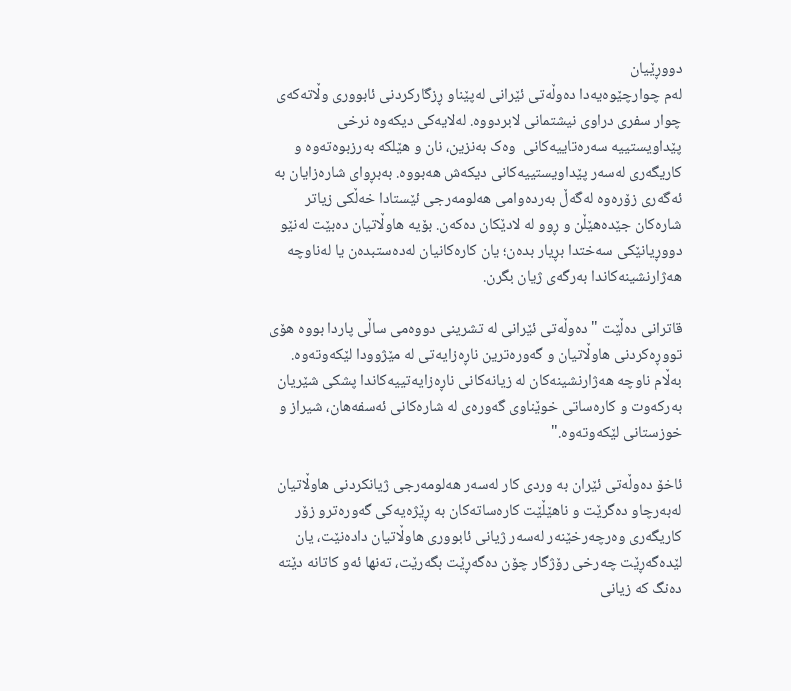دووڕێیان
لەم چوارچێوەیەدا دەوڵەتی ئێرانی لەپێناو ڕزگارکردنی ئابووری وڵاتەکەی چوار سفری دراوی نیشتمانی لابردووە. لەلایەکی دیکەوە نرخی پێداویستییە سەرەتاییەکانی  وەک بەنزین، نان و هێلکە بەرزبوەتەوە و کاریگەری لەسەر پێداویستییەکانی دیکەش هەبووە. بەبڕوای شارەزایان بە ئەگەری زۆرەوە لەگەڵ بەردەوامی هەلومەرجی ئێستادا خەڵکی زیاتر شارەکان جێدەهێڵن و ڕوو لە لادێکان دەکەن. بۆیە هاوڵاتیان دەبێت لەنێو دووڕیانێکی سەختدا بڕیار بدەن؛ یان کارەکانیان لەدەستبدەن یا لەناوچە هەژارنشینەکاندا بەرگەی ژیان بگرن.

قاترانی دەڵێت "دەوڵەتی ئێرانی لە تشرینی دووەمی ساڵی پاردا بووە هۆی تووڕەکردنی هاوڵاتیان و گەورەترین ناڕەزایەتی لە مێژوودا لێکەوتەوە. بەڵام ناوچە هەژارنشینەکان لە زیانەکانی ناڕەزایەتییەکاندا پشکی شێریان بەرکەوت و کارەساتی خوێناوی گەورەی لە شارەکانی ئەسفەهان، شیراز و خوزستانی لێکەوتەوە."

ئاخۆ دەوڵەتی ئێران بە وردی کار لەسەر هەلومەرجی ژیانکردنی هاوڵاتیان لەبەرچاو دەگرێت و ناهێڵێت کارەساتەکان بە ڕێژەیەکی گەورەترو زۆر کاریگەری وەرچەرخێنەر لەسەر ژیانی ئابووری هاوڵاتیان دادەنێت، یان لێدەگەڕێت چەرخی رۆژگار چۆن دەگەڕێت بگەرێت، تەنها ئەو كاتانە دێتە دەنگ كە زیانی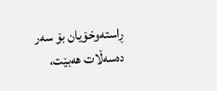ڕاستەوخۆیان بۆ سەر دەسەڵات هەبێت،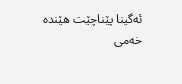ئەگینا پێناچێت هێندە خەمی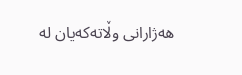هەژارانی وڵاتەكەیان لە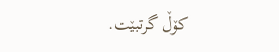كۆڵ گرتبێت.